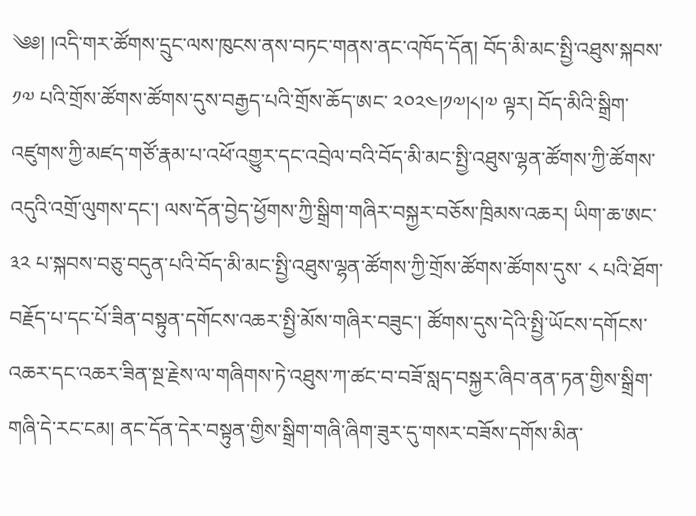༄༅། །འདི་གར་ཚོགས་དྲུང་ལས་ཁུངས་ནས་བཏང་གནས་ནང་འཁོད་དོན། བོད་མི་མང་སྤྱི་འཐུས་སྐབས་ ༡༧ པའི་གྲོས་ཚོགས་ཚོགས་དུས་བརྒྱད་པའི་གྲོས་ཆོད་ཨང་ ༢༠༢༤།༡༧།༨།༧ ལྟར། བོད་མིའི་སྒྲིག་འཛུགས་ཀྱི་མཛད་གཙོ་རྣམ་པ་འཕོ་འགྱུར་དང་འབྲེལ་བའི་བོད་མི་མང་སྤྱི་འཐུས་ལྷན་ཚོགས་ཀྱི་ཚོགས་འདུའི་འགྲོ་ལུགས་དང་། ལས་དོན་བྱེད་ཕྱོགས་ཀྱི་སྒྲིག་གཞིར་བསྐྱར་བཅོས་ཁྲིམས་འཆར། ཡིག་ཆ་ཨང་ ༣༢ པ་སྐབས་བཅུ་བདུན་པའི་བོད་མི་མང་སྤྱི་འཐུས་ལྷན་ཚོགས་ཀྱི་གྲོས་ཚོགས་ཚོགས་དུས་ ༨ པའི་ཐོག་བརྗོད་པ་དང་པོ་ཟིན་བསྟུན་དགོངས་འཆར་སྤྱི་མོས་གཞིར་བཟུང་། ཚོགས་དུས་དེའི་སྤྱི་ཡོངས་དགོངས་འཆར་དང་འཆར་ཟིན་སྔ་རྗེས་ལ་གཞིགས་ཏེ་འཐུས་ཀ་ཚང་བ་བཟོ་སླད་བསྐྱར་ཞིབ་ནན་ཏན་གྱིས་སྒྲིག་གཞི་དེ་རང་ངམ། ནང་དོན་དེར་བསྟུན་གྱིས་སྒྲིག་གཞི་ཞིག་ཟུར་དུ་གསར་བཟོས་དགོས་མིན་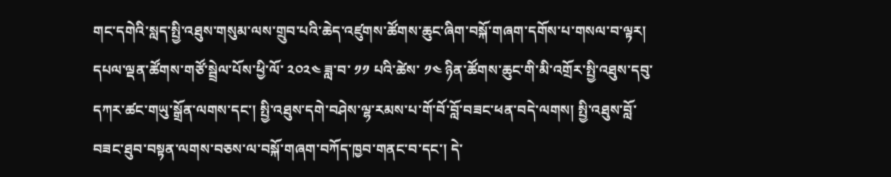གང་དགེའི་སླད་སྤྱི་འཐུས་གསུམ་ལས་གྲུབ་པའི་ཆེད་འཛུགས་ཚོགས་ཆུང་ཞིག་བསྐོ་གཞག་དགོས་པ་གསལ་བ་ལྟར། དཔལ་ལྡན་ཚོགས་གཙོ་སྦྲེལ་པོས་ཕྱི་ལོ་ ༢༠༢༤ ཟླ་བ་ ༡༡ པའི་ཚེས་ ༡༤ ཉིན་ཚོགས་ཆུང་གི་མི་འགྲོར་སྤྱི་འཐུས་དབུ་དཀར་ཚང་གཡུ་སྒྲོན་ལགས་དང་། སྤྱི་འཐུས་དགེ་བཤེས་ལྷ་རམས་པ་གོ་བོ་བློ་བཟང་ཕན་བདེ་ལགས། སྤྱི་འཐུས་བློ་བཟང་ཐུབ་བསྟན་ལགས་བཅས་ལ་བསྐོ་གཞག་བཀོད་ཁྱབ་གནང་བ་དང་། དེ་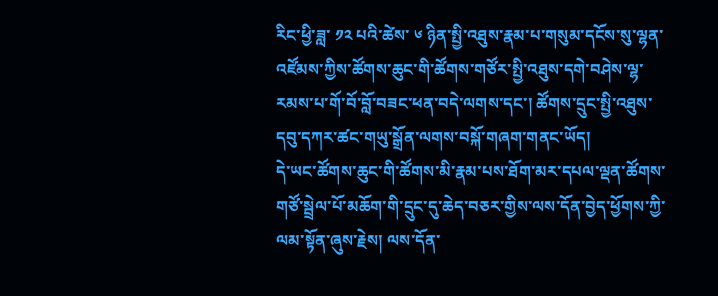རིང་ཕྱི་ཟླ་ ༡༢ པའི་ཚེས་ ༦ ཉིན་སྤྱི་འཐུས་རྣམ་པ་གསུམ་དངོས་སུ་ལྷན་འཛོམས་ཀྱིས་ཚོགས་ཆུང་གི་ཚོགས་གཙོར་སྤྱི་འཐུས་དགེ་བཤེས་ལྷ་རམས་པ་གོ་བོ་བློ་བཟང་ཕན་བདེ་ལགས་དང་། ཚོགས་དྲུང་སྤྱི་འཐུས་དབུ་དཀར་ཚང་གཡུ་སྒྲོན་ལགས་བསྐོ་གཞག་གནང་ཡོད།
དེ་ཡང་ཚོགས་ཆུང་གི་ཚོགས་མི་རྣམ་པས་ཐོག་མར་དཔལ་ལྡན་ཚོགས་གཙོ་སྦྲེལ་པོ་མཆོག་གི་དྲུང་དུ་ཆེད་བཅར་གྱིས་ལས་དོན་བྱེད་ཕྱོགས་ཀྱི་ལམ་སྟོན་ཞུས་རྗེས། ལས་དོན་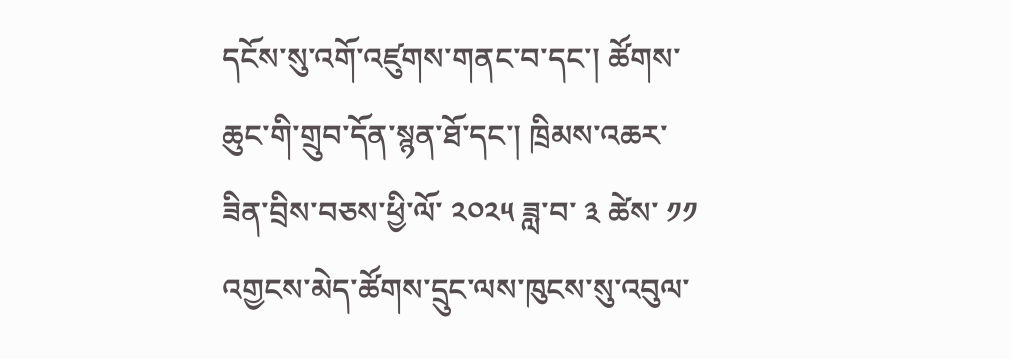དངོས་སུ་འགོ་འཛུགས་གནང་བ་དང་། ཚོགས་ཆུང་གི་གྲུབ་དོན་སྙན་ཐོ་དང་། ཁྲིམས་འཆར་ཟིན་བྲིས་བཅས་ཕྱི་ལོ་ ༢༠༢༥ ཟླ་བ་ ༣ ཚེས་ ༡༡ འགྱངས་མེད་ཚོགས་དྲུང་ལས་ཁུངས་སུ་འབུལ་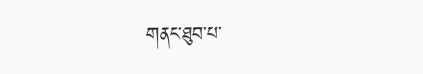གནང་ཐུབ་པ་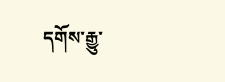དགོས་རྒྱུ་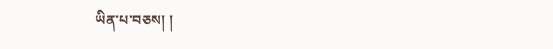ཡིན་པ་བཅས། །